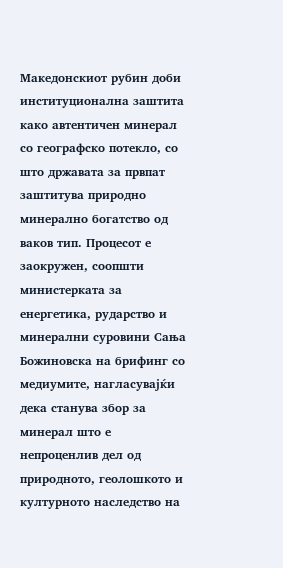Македонскиот рубин доби институционална заштита како автентичен минерал со географско потекло, со што државата за првпат заштитува природно минерално богатство од ваков тип. Процесот е заокружен, соопшти министерката за енергетика, рударство и минерални суровини Сања Божиновска на брифинг со медиумите, нагласувајќи дека станува збор за минерал што е непроценлив дел од природното, геолошкото и културното наследство на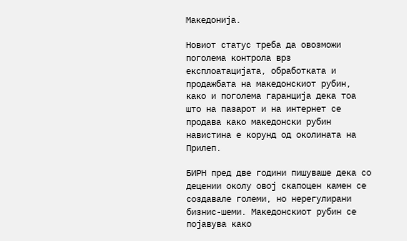Македонија.

Новиот статус треба да овозможи поголема контрола врз експлоатацијата, обработката и продажбата на македонскиот рубин, како и поголема гаранција дека тоа што на пазарот и на интернет се продава како македонски рубин навистина е корунд од околината на Прилеп.

БИРН пред две години пишуваше дека со децении околу овој скапоцен камен се создавале големи, но нерегулирани бизнис-шеми. Македонскиот рубин се појавува како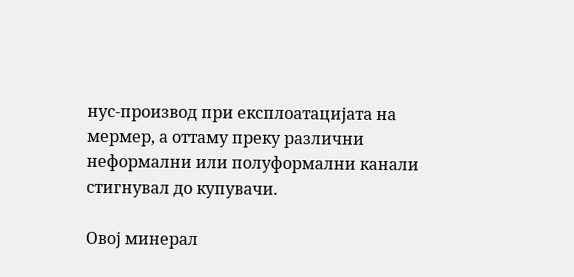нус-производ при експлоатацијата на мермер, а оттаму преку различни неформални или полуформални канали стигнувал до купувачи.

Овој минерал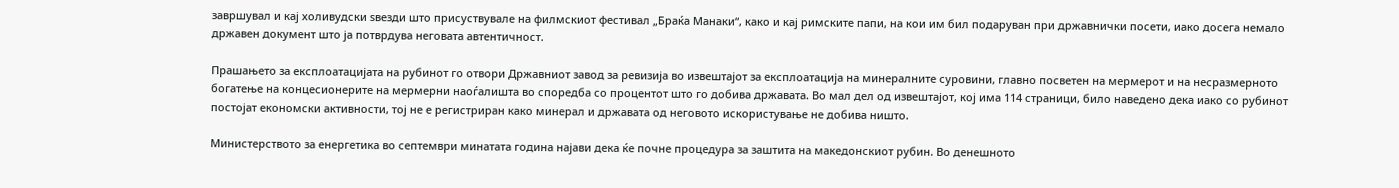завршувал и кај холивудски ѕвезди што присуствувале на филмскиот фестивал „Браќа Манаки“, како и кај римските папи, на кои им бил подаруван при државнички посети, иако досега немало државен документ што ја потврдува неговата автентичност.

Прашањето за експлоатацијата на рубинот го отвори Државниот завод за ревизија во извештајот за експлоатација на минералните суровини, главно посветен на мермерот и на несразмерното богатење на концесионерите на мермерни наоѓалишта во споредба со процентот што го добива државата. Во мал дел од извештајот, кој има 114 страници, било наведено дека иако со рубинот постојат економски активности, тој не е регистриран како минерал и државата од неговото искористување не добива ништо.

Министерството за енергетика во септември минатата година најави дека ќе почне процедура за заштита на македонскиот рубин. Во денешното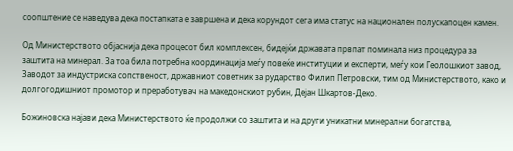соопштение се наведува дека постапката е завршена и дека корундот сега има статус на национален полускапоцен камен.

Од Министерството објаснија дека процесот бил комплексен, бидејќи државата првпат поминала низ процедура за заштита на минерал. За тоа била потребна координација меѓу повеќе институции и експерти, меѓу кои Геолошкиот завод, Заводот за индустриска сопственост, државниот советник за рударство Филип Петровски, тим од Министерството, како и долгогодишниот промотор и преработувач на македонскиот рубин, Дејан Шкартов-Деко.

Божиновска најави дека Министерството ќе продолжи со заштита и на други уникатни минерални богатства,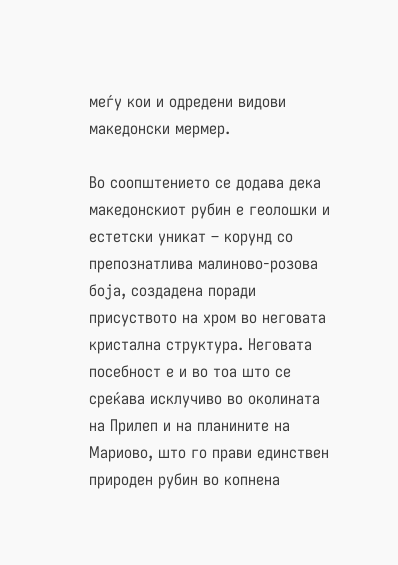меѓу кои и одредени видови македонски мермер.

Во соопштението се додава дека македонскиот рубин е геолошки и естетски уникат – корунд со препознатлива малиново-розова боја, создадена поради присуството на хром во неговата кристална структура. Неговата посебност е и во тоа што се среќава исклучиво во околината на Прилеп и на планините на Мариово, што го прави единствен природен рубин во копнена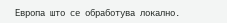Европа што се обработува локално.